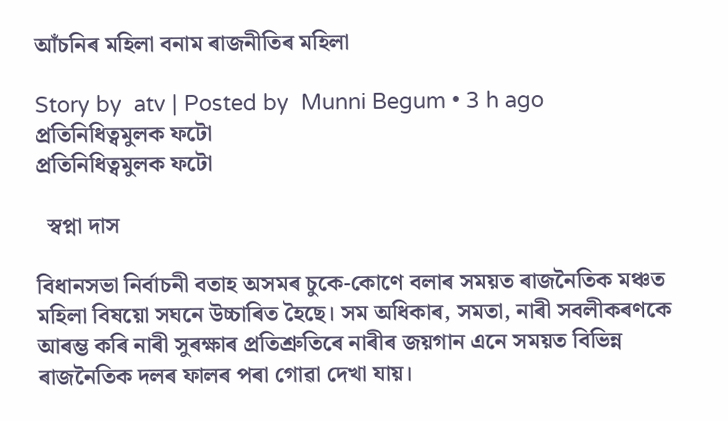আঁচনিৰ মহিলা বনাম ৰাজনীতিৰ মহিলা

Story by  atv | Posted by  Munni Begum • 3 h ago
প্ৰতিনিধিত্বমুলক ফটো
প্ৰতিনিধিত্বমুলক ফটো

  স্বপ্না দাস

বিধানসভা নিৰ্বাচনী বতাহ অসমৰ চুকে-কোণে বলাৰ সময়ত ৰাজনৈতিক মঞ্চত মহিলা বিষয়ো সঘনে উচ্চাৰিত হৈছে। সম অধিকাৰ, সমতা, নাৰী সবলীকৰণকে আৰম্ভ কৰি নাৰী সুৰক্ষাৰ প্ৰতিশ্ৰুতিৰে নাৰীৰ জয়গান এনে সময়ত বিভিন্ন ৰাজনৈতিক দলৰ ফালৰ পৰা গোৱা দেখা যায়।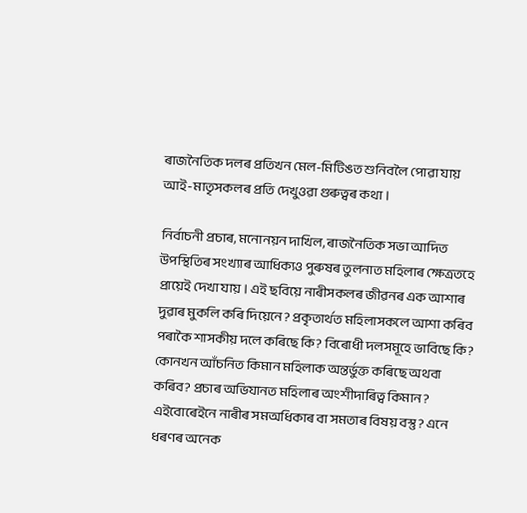ৰাজনৈতিক দলৰ প্ৰতিখন মেল-মিটিঙত শুনিবলৈ পোৱা যায় আই-মাতৃসকলৰ প্ৰতি দেখুওৱা গুৰুত্বৰ কথা।

নিৰ্বাচনী প্ৰচাৰ, মনোনয়ন দাখিল, ৰাজনৈতিক সভা আদিত উপস্থিতিৰ সংখ্যাৰ আধিক্যও পুৰুষৰ তুলনাত মহিলাৰ ক্ষেত্ৰতহে প্ৰায়েই দেখা যায়। এই ছবিয়ে নাৰীসকলৰ জীৱনৰ এক আশাৰ দুৱাৰ মুকলি কৰি দিয়েনে? প্ৰকৃতাৰ্থত মহিলাসকলে আশা কৰিব পৰাকৈ শাসকীয় দলে কৰিছে কি? বিৰোধী দলসমূহে ভাবিছে কি? কোনখন আঁচনিত কিমান মহিলাক অন্তৰ্ভুক্ত কৰিছে অথবা কৰিব? প্ৰচাৰ অভিযানত মহিলাৰ অংশীদাৰিত্ব কিমান? এইবোৰেইনে নাৰীৰ সমঅধিকাৰ বা সমতাৰ বিষয় বস্তু? এনে ধৰণৰ অনেক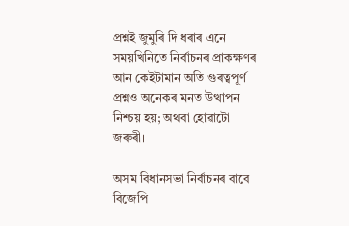প্ৰশ্নই জুমুৰি দি ধৰাৰ এনে সময়খিনিতে নিৰ্বাচনৰ প্ৰাকক্ষণৰ আন কেইটামান অতি গুৰত্বপূৰ্ণ প্ৰশ্নও অনেকৰ মনত উত্থাপন নিশ্চয় হয়; অথবা হোৱাটো জৰুৰী।

অসম বিধানসভা নিৰ্বাচনৰ বাবে বিজেপি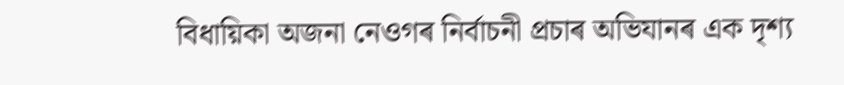বিধায়িকা অজনা নেওগৰ নিৰ্বাচনী প্ৰচাৰ অভিযানৰ এক দৃশ্য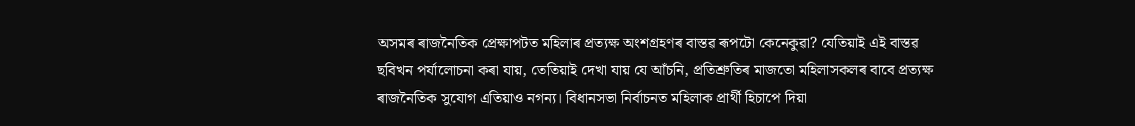অসমৰ ৰাজনৈতিক প্ৰেক্ষাপটত মহিলাৰ প্ৰত্যক্ষ অংশগ্ৰহণৰ বাস্তৱ ৰূপটো কেনেকুৱা? যেতিয়াই এই বাস্তৱ ছবিখন পৰ্যালোচনা কৰা যায়, তেতিয়াই দেখা যায় যে আঁচনি, প্ৰতিশ্ৰুতিৰ মাজতো মহিলাসকলৰ বাবে প্ৰত্যক্ষ ৰাজনৈতিক সুযোগ এতিয়াও নগন্য। বিধানসভা নিৰ্বাচনত মহিলাক প্ৰাৰ্থী হিচাপে দিয়া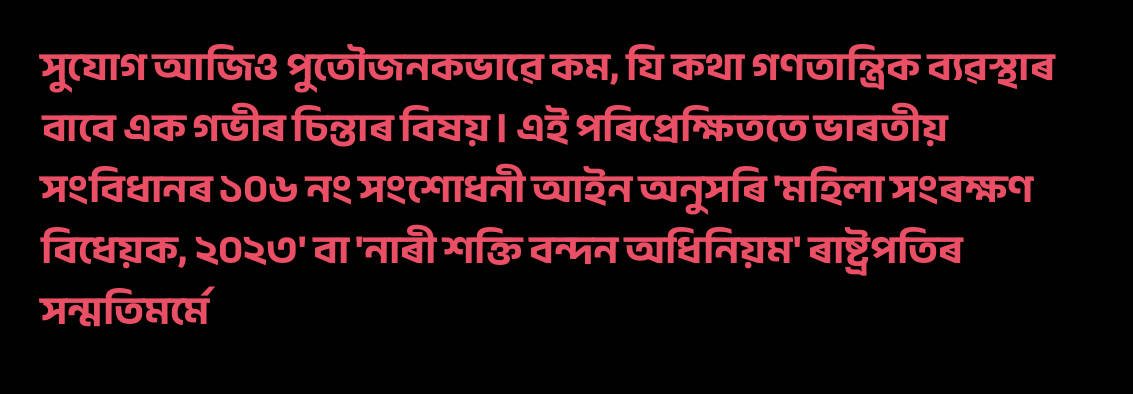সুযোগ আজিও পুতৌজনকভাৱে কম, যি কথা গণতান্ত্ৰিক ব্যৱস্থাৰ বাবে এক গভীৰ চিন্তাৰ বিষয়। এই পৰিপ্ৰেক্ষিততে ভাৰতীয় সংবিধানৰ ১০৬ নং সংশোধনী আইন অনুসৰি 'মহিলা সংৰক্ষণ বিধেয়ক, ২০২৩' বা 'নাৰী শক্তি বন্দন অধিনিয়ম' ৰাষ্ট্ৰপতিৰ সন্মতিমৰ্মে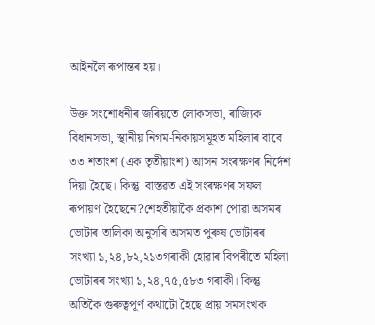আইনলৈ ৰূপান্তৰ হয়।

উক্ত সংশোধনীৰ জৰিয়তে লোকসভা, ৰাজ্যিক বিধানসভা, স্থানীয় নিগম-নিকায়সমূহত মহিলাৰ বাবে ৩৩ শতাংশ (এক তৃতীয়াংশ) আসন সংৰক্ষণৰ নিৰ্দেশ দিয়া হৈছে। কিন্তু  বাস্তৱত এই সংৰক্ষণৰ সফল ৰূপায়ণ হৈছেনে?শেহতীয়াকৈ প্রকাশ পোৱা অসমৰ ভোটাৰ তালিকা অনুসৰি অসমত পুৰুষ ভোটাৰৰ সংখ্যা ১,২৪,৮২,২১৩গৰাকী হোৱাৰ বিপৰীতে মহিলা ভোটাৰৰ সংখ্যা ১,২৪,৭৫,৫৮৩ গৰাকী। কিন্তু অতিকৈ গুৰুত্বপূৰ্ণ কথাটো হৈছে প্ৰায় সমসংখক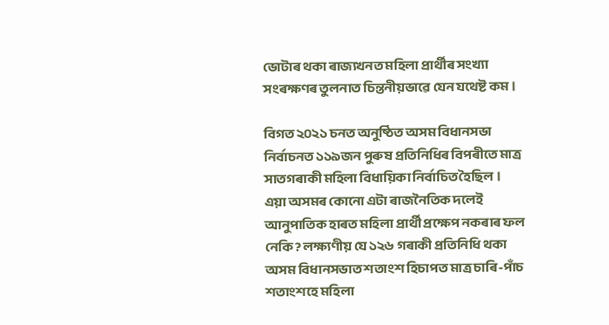ভোটাৰ থকা ৰাজ্যখনত মহিলা প্ৰাৰ্থীৰ সংখ্যা সংৰক্ষণৰ তুলনাত চিন্তনীয়ভাৱে যেন যথেষ্ট কম।

বিগত ২০২১ চনত অনুষ্ঠিত অসম বিধানসভা নির্বাচনত ১১৯জন পুৰুষ প্ৰতিনিধিৰ বিপৰীতে মাত্র সাতগৰাকী মহিলা বিধায়িকা নির্বাচিত হৈছিল। এয়া অসমৰ কোনো এটা ৰাজনৈতিক দলেই আনুপাতিক হাৰত মহিলা প্রার্থী প্রক্ষেপ নকৰাৰ ফল নেকি? লক্ষ্যণীয় যে ১২৬ গৰাকী প্ৰতিনিধি থকা অসম বিধানসভাত শতাংশ হিচাপত মাত্র চাৰি-পাঁচ শতাংশহে মহিলা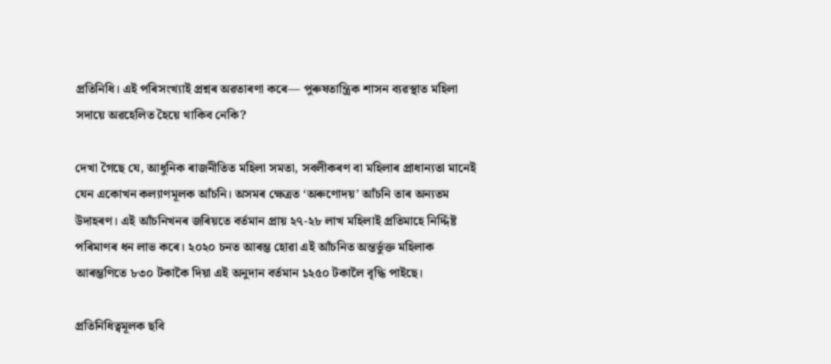প্রতিনিধি। এই পৰিসংখ্যাই প্ৰশ্নৰ অৱতাৰণা কৰে— পুৰুষতান্ত্রিক শাসন ব্যৱস্থাত মহিলা সদায়ে অৱহেলিত হৈয়ে থাকিব নেকি?

দেখা গৈছে যে, আধুনিক ৰাজনীতিত মহিলা সমতা, সবলীকৰণ বা মহিলাৰ প্ৰাধান্যতা মানেই যেন একোখন কল্যাণমূলক আঁচনি। অসমৰ ক্ষেত্ৰত ‘অৰুণোদয়’ আঁচনি তাৰ অন্যতম উদাহৰণ। এই আঁচনিখনৰ জৰিয়তে বৰ্তমান প্ৰায় ২৭-২৮ লাখ মহিলাই প্ৰতিমাহে নিৰ্দ্দিষ্ট পৰিমাণৰ ধন লাভ কৰে। ২০২০ চনত আৰম্ভ হোৱা এই আঁচনিত অন্তৰ্ভুক্ত মহিলাক আৰম্ভণিতে ৮৩০ টকাকৈ দিয়া এই অনুদান বৰ্তমান ১২৫০ টকালৈ বৃদ্ধি পাইছে।

প্ৰতিনিধিত্বমূলক ছবি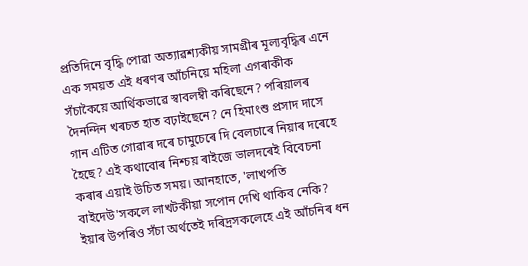প্ৰতিদিনে বৃদ্ধি পোৱা অত্যাৱশ্যকীয় সামগ্ৰীৰ মূল্যবৃদ্ধিৰ এনে এক সময়ত এই ধৰণৰ আঁচনিয়ে মহিলা এগৰাকীক সঁচাকৈয়ে আর্থিকভাৱে স্বাবলম্বী কৰিছেনে? পৰিয়ালৰ দৈনন্দিন খৰচত হাত বঢ়াইছেনে? নে হিমাংশু প্ৰসাদ দাসে গান এটিত গোৱাৰ দৰে চামুচেৰে দি বেলচাৰে নিয়াৰ দৰেহে হৈছে? এই কথাবোৰ নিশ্চয় ৰাইজে ভালদৰেই বিবেচনা কৰাৰ এয়াই উচিত সময়। আনহাতে, 'লাখপতি বাইদেউ'সকলে লাখটকীয়া সপোন দেখি থাকিব নেকি? ইয়াৰ উপৰিও সঁচা অৰ্থতেই দৰিদ্ৰসকলেহে এই আঁচনিৰ ধন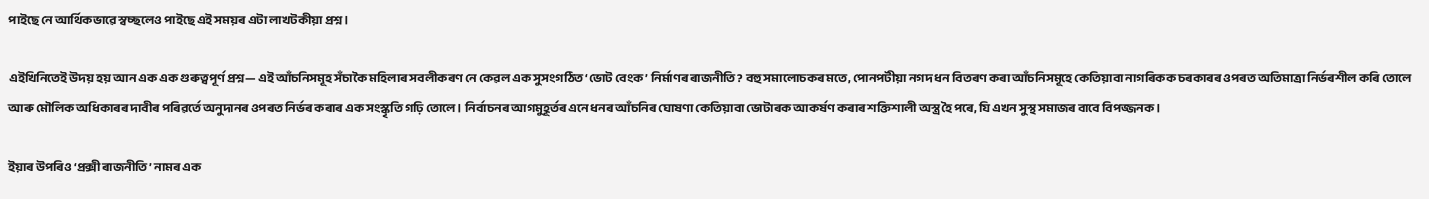পাইছে নে আৰ্থিকভাৱে স্বচ্ছলেও পাইছে এই সময়ৰ এটা লাখটকীয়া প্ৰশ্ন।

এইখিনিতেই উদয় হয় আন এক এক গুৰুত্বপূৰ্ণ প্ৰশ্ন— এই আঁচনিসমূহ সঁচাকৈ মহিলাৰ সবলীকৰণ নে কেৱল এক সুসংগঠিত ‘ভোট বেংক’ নিৰ্মাণৰ ৰাজনীতি? বহু সমালোচকৰ মতে, পোনপটীয়া নগদ ধন বিতৰণ কৰা আঁচনিসমূহে কেতিয়াবা নাগৰিকক চৰকাৰৰ ওপৰত অতিমাত্ৰা নিৰ্ভৰশীল কৰি তোলে আৰু মৌলিক অধিকাৰৰ দাবীৰ পৰিৱৰ্তে অনুদানৰ ওপৰত নিৰ্ভৰ কৰাৰ এক সংস্কৃতি গঢ়ি তোলে। নিৰ্বাচনৰ আগমুহূৰ্তৰ এনে ধনৰ আঁচনিৰ ঘোষণা কেতিয়াবা ভোটাৰক আকৰ্ষণ কৰাৰ শক্তিশালী অস্ত্ৰ হৈ পৰে, যি এখন সুস্থ সমাজৰ বাবে বিপজ্জনক।

ইয়াৰ উপৰিও ‘প্ৰক্সী ৰাজনীতি’ নামৰ এক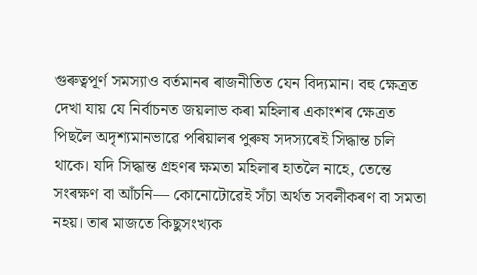গুৰুত্বপূৰ্ণ সমস্যাও বৰ্তমানৰ ৰাজনীতিত যেন বিদ্যমান। বহু ক্ষেত্ৰত দেখা যায় যে নিৰ্বাচনত জয়লাভ কৰা মহিলাৰ একাংশৰ ক্ষেত্ৰত পিছলৈ অদৃশ্যমানভাৱে পৰিয়ালৰ পুৰুষ সদস্যৰেই সিদ্ধান্ত চলি থাকে। যদি সিদ্ধান্ত গ্ৰহণৰ ক্ষমতা মহিলাৰ হাতলৈ নাহে, তেন্তে সংৰক্ষণ বা আঁচনি— কোনোটোৱেই সঁচা অৰ্থত সবলীকৰণ বা সমতা নহয়। তাৰ মাজতে কিছুসংখ্যক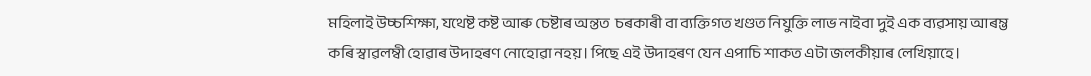মহিলাই উচ্চশিক্ষা, যথেষ্ট কষ্ট আৰু চেষ্টাৰ অন্তত  চৰকাৰী বা ব্যক্তিগত খণ্ডত নিযুক্তি লাভ নাইবা দুই এক ব্যৱসায় আৰম্ভ কৰি স্বাৱলম্বী হোৱাৰ উদাহৰণ নোহোৱা নহয়। পিছে এই উদাহৰণ যেন এপাচি শাকত এটা জলকীয়াৰ লেখিয়াহে।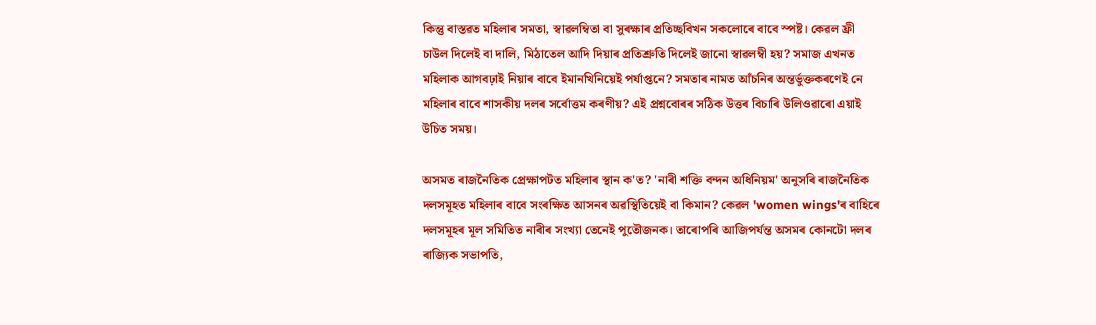কিন্তু বাস্তৱত মহিলাৰ সমতা, স্বাৱলম্বিতা বা সুৰক্ষাৰ প্ৰতিচ্ছবিখন সকলোৰে বাবে স্পষ্ট। কেৱল ফ্ৰী চাউল দিলেই বা দালি, মিঠাতেল আদি দিয়াৰ প্ৰতিশ্ৰুতি দিলেই জানো স্বাৱলম্বী হয়? সমাজ এখনত মহিলাক আগবঢ়াই নিয়াৰ বাবে ইমানখিনিয়েই পৰ্যাপ্তনে? সমতাৰ নামত আঁচনিৰ অন্তৰ্ভুক্তকৰণেই নে মহিলাৰ বাবে শাসকীয় দলৰ সৰ্বোত্তম কৰণীয়? এই প্ৰশ্নবোৰৰ সঠিক উত্তৰ বিচাৰি উলিওৱাৰো এয়াই উচিত সময়।

অসমত ৰাজনৈতিক প্ৰেক্ষাপটত মহিলাৰ স্থান ক'ত? 'নাৰী শক্তি বন্দন অধিনিয়ম' অনুসৰি ৰাজনৈতিক দলসমূহত মহিলাৰ বাবে সংৰক্ষিত আসনৰ অৱস্থিতিয়েই বা কিমান? কেৱল 'women wings'ৰ বাহিৰে দলসমূহৰ মূল সমিতিত নাৰীৰ সংখ্যা তেনেই পুতৌজনক। তাৰোপৰি আজিপৰ্যন্ত অসমৰ কোনটো দলৰ ৰাজ্যিক সভাপতি,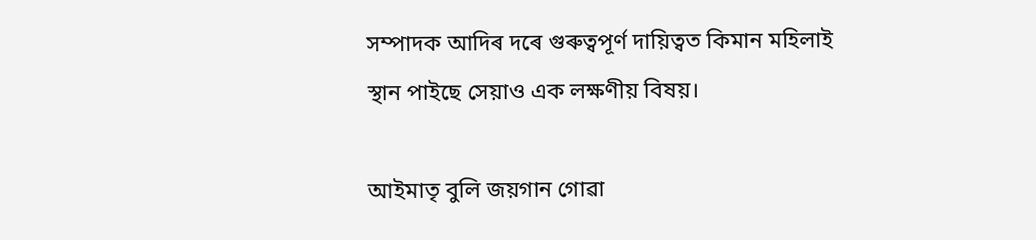সম্পাদক আদিৰ দৰে গুৰুত্বপূৰ্ণ দায়িত্বত কিমান মহিলাই স্থান পাইছে সেয়াও এক লক্ষণীয় বিষয়।

আইমাতৃ বুলি জয়গান গোৱা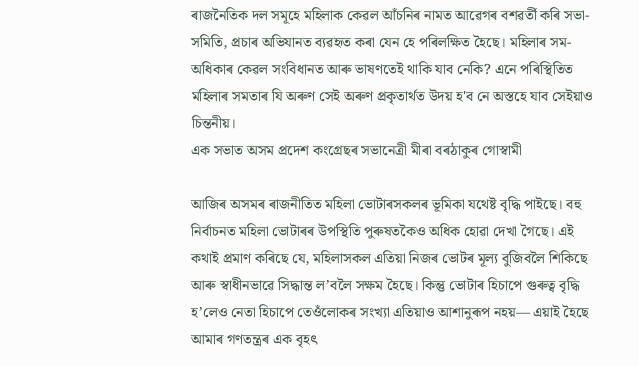ৰাজনৈতিক দল সমূহে মহিলাক কেৱল আঁচনিৰ নামত আৱেগৰ বশৱৰ্তী কৰি সভা-সমিতি, প্ৰচাৰ অভিযানত ব্যৱহৃত কৰা যেন হে পৰিলক্ষিত হৈছে। মহিলাৰ সম-অধিকাৰ কেৱল সংবিধানত আৰু ভাষণতেই থাকি যাব নেকি? এনে পৰিস্থিতিত মহিলাৰ সমতাৰ যি অৰুণ সেই অৰুণ প্ৰকৃতাৰ্থত উদয় হ'ব নে অস্তহে যাব সেইয়াও চিন্তনীয়।
এক সভাত অসম প্ৰদেশ কংগ্ৰেছৰ সভানেত্রী মীৰা বৰঠাকুৰ গোস্বামী

আজিৰ অসমৰ ৰাজনীতিত মহিলা ভোটাৰসকলৰ ভূমিকা যথেষ্ট বৃদ্ধি পাইছে। বহু নিৰ্বাচনত মহিলা ভোটাৰৰ উপস্থিতি পুৰুষতকৈও অধিক হোৱা দেখা গৈছে। এই কথাই প্ৰমাণ কৰিছে যে, মহিলাসকল এতিয়া নিজৰ ভোটৰ মূল্য বুজিবলৈ শিকিছে আৰু স্বাধীনভাৱে সিদ্ধান্ত ল’বলৈ সক্ষম হৈছে। কিন্তু ভোটাৰ হিচাপে গুৰুত্ব বৃদ্ধি হ’লেও নেতা হিচাপে তেওঁলোকৰ সংখ্যা এতিয়াও আশানুৰূপ নহয়— এয়াই হৈছে আমাৰ গণতন্ত্ৰৰ এক বৃহৎ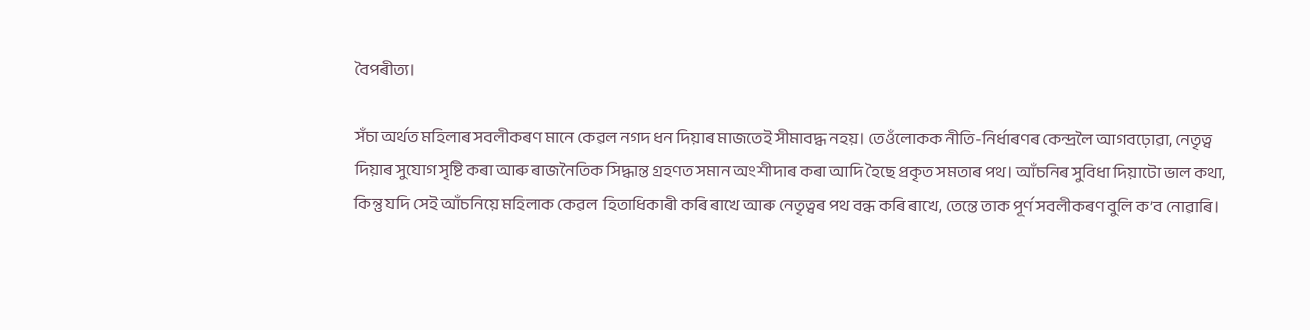বৈপৰীত্য।

সঁচা অৰ্থত মহিলাৰ সবলীকৰণ মানে কেৱল নগদ ধন দিয়াৰ মাজতেই সীমাবদ্ধ নহয়। তেওঁলোকক নীতি-নিৰ্ধাৰণৰ কেন্দ্ৰলৈ আগবঢ়োৱা, নেতৃত্ব দিয়াৰ সুযোগ সৃষ্টি কৰা আৰু ৰাজনৈতিক সিদ্ধান্ত গ্ৰহণত সমান অংশীদাৰ কৰা আদি হৈছে প্ৰকৃত সমতাৰ পথ। আঁচনিৰ সুবিধা দিয়াটো ভাল কথা, কিন্তু যদি সেই আঁচনিয়ে মহিলাক কেৱল  হিতাধিকাৰী কৰি ৰাখে আৰু নেতৃত্বৰ পথ বন্ধ কৰি ৰাখে, তেন্তে তাক পূৰ্ণ সবলীকৰণ বুলি ক’ব নোৱাৰি।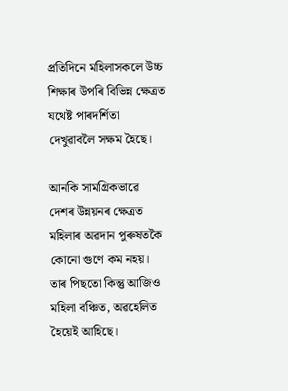প্ৰতিদিনে মহিলাসকলে উচ্চ শিক্ষাৰ উপৰি বিভিন্ন ক্ষেত্ৰত যথেষ্ট পাৰদৰ্শিতা দেখুৱাবলৈ সক্ষম হৈছে।

আনকি সামগ্রিকভাৱে দেশৰ উন্নয়নৰ ক্ষেত্রত মহিলাৰ অৱদান পুৰুষতকৈ কোনো গুণে কম নহয়। তাৰ পিছতো কিন্তু আজিও মহিলা বঞ্চিত, অৱহেলিত হৈয়েই আহিছে।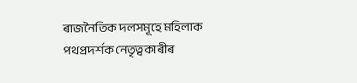ৰাজনৈতিক দলসমূহে মহিলাক পথপ্ৰদৰ্শক নেতৃত্বকাৰীৰ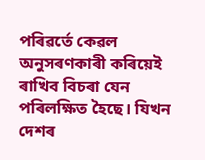পৰিৱৰ্তে কেৱল অনুসৰণকাৰী কৰিয়েই ৰাখিব বিচৰা যেন পৰিলক্ষিত হৈছে। যিখন দেশৰ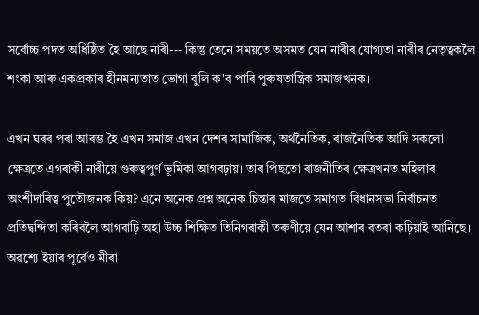সৰ্বোচ্চ পদত অধিষ্ঠিত হৈ আছে নাৰী--- কিন্তু তেনে সময়তে অসমত যেন নাৰীৰ যোগ্যতা নাৰীৰ নেতৃত্বকলৈ শংকা আৰু একপ্ৰকাৰ হীনমন্যতাত ভোগা বুলি ক'ব পাৰি পুৰুষতান্ত্ৰিক সমাজখনক।

এখন ঘৰৰ পৰা আৰম্ভ হৈ এখন সমাজ এখন দেশৰ সামাজিক, অৰ্থনৈতিক, ৰাজনৈতিক আদি সকলো ক্ষেত্ৰতে এগৰাকী নাৰীয়ে গুৰুত্বপুৰ্ণ ভূমিকা আগবঢ়ায়। তাৰ পিছতো ৰাজনীতিৰ ক্ষেত্ৰখনত মহিলাৰ অংশীদাৰিত্ব পুতৌজনক কিয়? এনে অনেক প্ৰশ্ন অনেক চিন্তাৰ মাজতে সমাগত বিধানসভা নিৰ্বাচনত প্ৰতিদ্বন্দিতা কৰিবলৈ আগবাঢ়ি অহা উচ্চ শিক্ষিত তিনিগৰাকী তৰুণীয়ে যেন আশাৰ বতৰা কঢ়িয়াই আনিছে। অৱশ্যে ইয়াৰ পূৰ্বেও মীৰা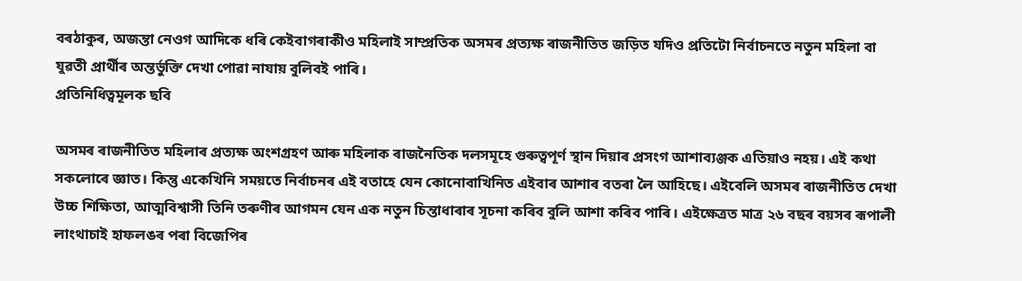বৰঠাকুৰ, অজন্তা নেওগ আদিকে ধৰি কেইবাগৰাকীও মহিলাই সাম্প্ৰতিক অসমৰ প্ৰত্যক্ষ ৰাজনীতিত জড়িত যদিও প্ৰতিটো নিৰ্বাচনতে নতুন মহিলা বা যুৱতী প্ৰাৰ্থীৰ অন্তৰ্ভুক্তি দেখা পোৱা নাযায় বুলিবই পাৰি।
প্ৰতিনিধিত্বমূলক ছবি

অসমৰ ৰাজনীতিত মহিলাৰ প্ৰত্যক্ষ অংশগ্ৰহণ আৰু মহিলাক ৰাজনৈতিক দলসমূহে গুৰুত্বপূৰ্ণ স্থান দিয়াৰ প্ৰসংগ আশাব্যঞ্জক এতিয়াও নহয়। এই কথা সকলোৰে জ্ঞাত। কিন্তু একেখিনি সময়তে নিৰ্বাচনৰ এই বতাহে যেন কোনোবাখিনিত এইবাৰ আশাৰ বতৰা লৈ আহিছে। এইবেলি অসমৰ ৰাজনীতিত দেখা উচ্চ শিক্ষিতা, আত্মবিশ্বাসী তিনি তৰুণীৰ আগমন যেন এক নতুন চিন্তাধাৰাৰ সূচনা কৰিব বুলি আশা কৰিব পাৰি। এইক্ষেত্ৰত মাত্ৰ ২৬ বছৰ বয়সৰ ৰূপালী লাংথাচাই হাফলঙৰ পৰা বিজেপিৰ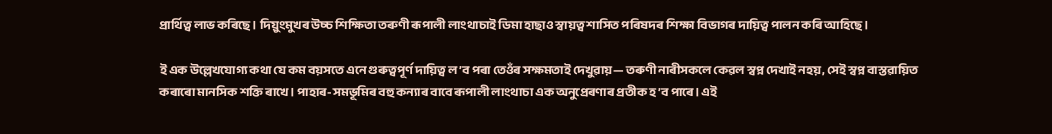প্রার্থিত্ব লাভ কৰিছে। দিয়ুংমুখৰ উচ্চ শিক্ষিতা তৰুণী ৰূপালী লাংথাচাই ডিমা হাছাও স্বায়ত্ব শাসিত পৰিষদৰ শিক্ষা বিভাগৰ দায়িত্ব পালন কৰি আহিছে।

ই এক উল্লেখযোগ্য কথা যে কম বয়সতে এনে গুৰুত্বপূৰ্ণ দায়িত্ব ল’ব পৰা তেওঁৰ সক্ষমতাই দেখুৱায়— তৰুণী নাৰীসকলে কেৱল স্বপ্ন দেখাই নহয়, সেই স্বপ্ন বাস্তৱায়িত কৰাৰো মানসিক শক্তি ৰাখে। পাহাৰ-সমভূমিৰ বহু কন্যাৰ বাবে ৰূপালী লাংথাচা এক অনুপ্ৰেৰণাৰ প্ৰতীক হ’ব পাৰে। এই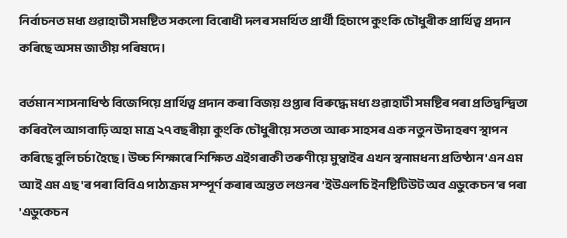নির্বাচনত মধ্য গুৱাহাটী সমষ্টিত সকলো বিৰোধী দলৰ সমর্থিত প্রার্থী হিচাপে কুংকি চৌধুৰীক প্রার্থিত্ব প্রদান কৰিছে অসম জাতীয় পৰিষদে।

বৰ্তমান শাসনাধিষ্ঠ বিজেপিয়ে প্রার্থিত্ব প্ৰদান কৰা বিজয় গুপ্তাৰ বিৰুদ্ধে মধ্য গুৱাহাটী সমষ্টিৰ পৰা প্ৰতিদ্বন্দ্বিতা কৰিবলৈ আগবাঢ়ি অহা মাত্ৰ ২৭ বছৰীয়া কুংকি চৌধুৰীয়ে সততা আৰু সাহসৰ এক নতুন উদাহৰণ স্থাপন কৰিছে বুলি চৰ্চা হৈছে। উচ্চ শিক্ষাৰে শিক্ষিত এইগৰাকী তৰুণীয়ে মুম্বাইৰ এখন স্বনামধন্য প্ৰতিষ্ঠান 'এন এম আই এম এছ'ৰ পৰা বিবিএ পাঠ্যক্রম সম্পূৰ্ণ কৰাৰ অন্তত লণ্ডনৰ 'ইউএলচি ইনষ্টিটিউট অব এডুকেচন'ৰ পৰা 'এডুকেচন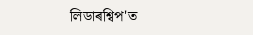লিডাৰশ্বিপ'ত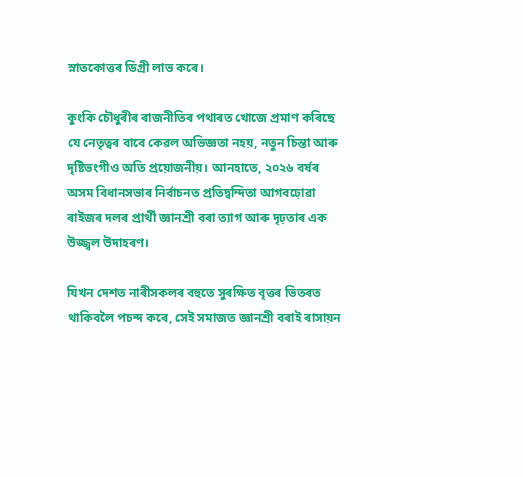স্নাতকোত্তৰ ডিগ্ৰী লাভ কৰে।

কুংকি চৌধুৰীৰ ৰাজনীতিৰ পথাৰত খোজে প্ৰমাণ কৰিছে যে নেতৃত্বৰ বাবে কেৱল অভিজ্ঞতা নহয়, নতুন চিন্তা আৰু দৃষ্টিভংগীও অতি প্ৰয়োজনীয়। আনহাতে, ২০২৬ বৰ্ষৰ অসম বিধানসভাৰ নিৰ্বাচনত প্ৰতিদ্বন্দিতা আগবঢ়োৱা ৰাইজৰ দলৰ প্ৰাৰ্থী জ্ঞানশ্ৰী বৰা ত্যাগ আৰু দৃঢ়তাৰ এক উজ্জ্বল উদাহৰণ।

যিখন দেশত নাৰীসকলৰ বহুতে সুৰক্ষিত বৃত্তৰ ভিতৰত থাকিবলৈ পচন্দ কৰে, সেই সমাজত জ্ঞানশ্ৰী বৰাই ৰাসায়ন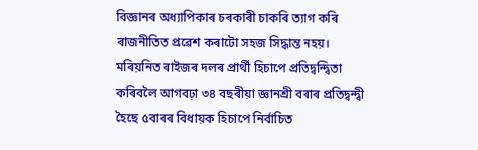বিজ্ঞানৰ অধ্যাপিকাৰ চৰকাৰী চাকৰি ত্যাগ কৰি ৰাজনীতিত প্ৰৱেশ কৰাটো সহজ সিদ্ধান্ত নহয়। মৰিয়নিত ৰাইজৰ দলৰ প্রার্থী হিচাপে প্রতিদ্বন্দ্বিতা কৰিবলৈ আগবঢ়া ৩৪ বছৰীয়া জ্ঞানশ্ৰী বৰাৰ প্রতিদ্বন্দ্বী হৈছে ৫বাৰৰ বিধায়ক হিচাপে নিৰ্বাচিত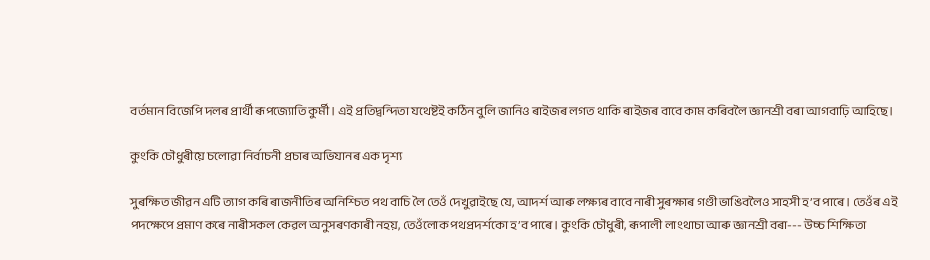বৰ্তমান বিজেপি দলৰ প্ৰাৰ্থী ৰূপজ্যোতি কুর্মী। এই প্ৰতিদ্বন্দিতা যথেষ্টই কঠিন বুলি জানিও ৰাইজৰ লগত থাকি ৰাইজৰ বাবে কাম কৰিবলৈ জ্ঞানশ্ৰী বৰা আগবাঢ়ি আহিছে।

কুংকি চৌধুৰীয়ে চলোৱা নিৰ্বাচনী প্ৰচাৰ অভিযানৰ এক দৃশ্য

সুৰক্ষিত জীৱন এটি ত্যাগ কৰি ৰাজনীতিৰ অনিশ্চিত পথ বাচি লৈ তেওঁ দেখুৱাইছে যে, আদৰ্শ আৰু লক্ষ্যৰ বাবে নাৰী সুৰক্ষাৰ গণ্ডী ভাঙিবলৈও সাহসী হ’ব পাৰে। তেওঁৰ এই পদক্ষেপে প্ৰমাণ কৰে নাৰীসকল কেৱল অনুসৰণকাৰী নহয়, তেওঁলোক পথপ্ৰদৰ্শকো হ’ব পাৰে। কুংকি চৌধুৰী, ৰূপালী লাংথাচা আৰু জ্ঞানশ্ৰী বৰা--- উচ্চ শিক্ষিতা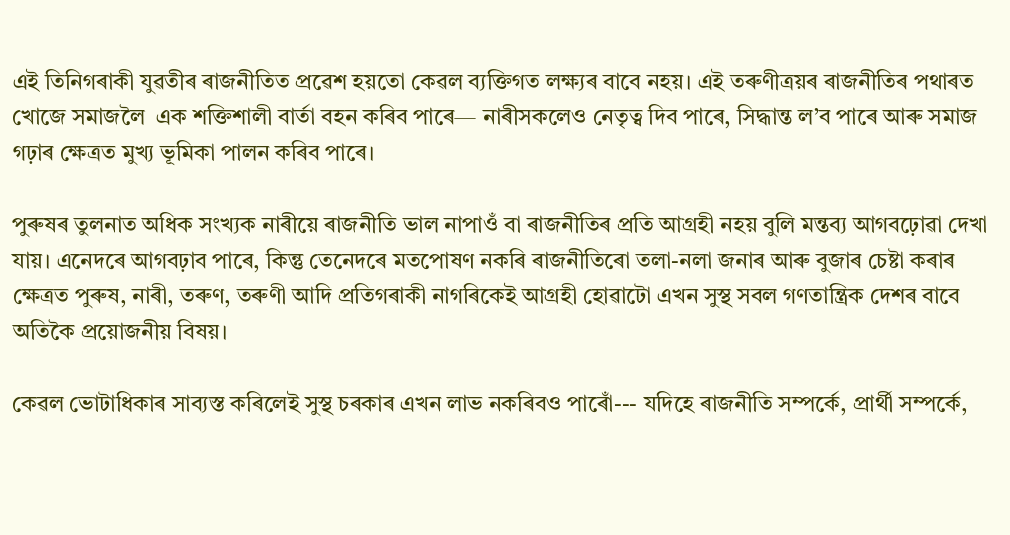এই তিনিগৰাকী যুৱতীৰ ৰাজনীতিত প্ৰৱেশ হয়তো কেৱল ব্যক্তিগত লক্ষ্যৰ বাবে নহয়। এই তৰুণীত্ৰয়ৰ ৰাজনীতিৰ পথাৰত খোজে সমাজলৈ  এক শক্তিশালী বাৰ্তা বহন কৰিব পাৰে— নাৰীসকলেও নেতৃত্ব দিব পাৰে, সিদ্ধান্ত ল’ব পাৰে আৰু সমাজ গঢ়াৰ ক্ষেত্ৰত মুখ্য ভূমিকা পালন কৰিব পাৰে।

পুৰুষৰ তুলনাত অধিক সংখ্যক নাৰীয়ে ৰাজনীতি ভাল নাপাওঁ বা ৰাজনীতিৰ প্ৰতি আগ্ৰহী নহয় বুলি মন্তব্য আগবঢ়োৱা দেখা যায়। এনেদৰে আগবঢ়াব পাৰে, কিন্তু তেনেদৰে মতপোষণ নকৰি ৰাজনীতিৰো তলা-নলা জনাৰ আৰু বুজাৰ চেষ্টা কৰাৰ ক্ষেত্ৰত পুৰুষ, নাৰী, তৰুণ, তৰুণী আদি প্ৰতিগৰাকী নাগৰিকেই আগ্ৰহী হোৱাটো এখন সুস্থ সবল গণতান্ত্ৰিক দেশৰ বাবে অতিকৈ প্ৰয়োজনীয় বিষয়।

কেৱল ভোটাধিকাৰ সাব্যস্ত কৰিলেই সুস্থ চৰকাৰ এখন লাভ নকৰিবও পাৰোঁ--- যদিহে ৰাজনীতি সম্পৰ্কে, প্ৰাৰ্থী সম্পৰ্কে,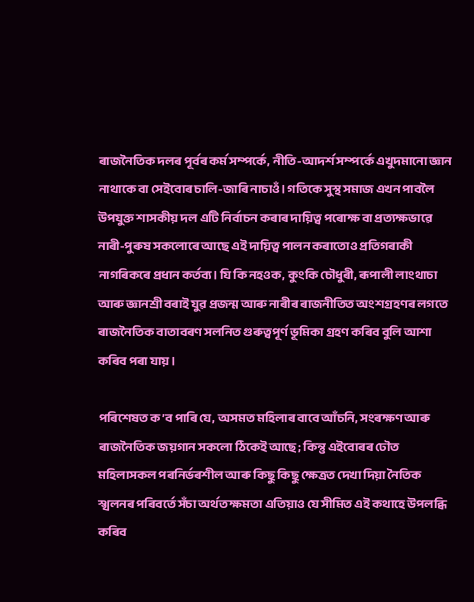ৰাজনৈতিক দলৰ পূৰ্বৰ কৰ্ম সম্পৰ্কে, নীতি-আদৰ্শ সম্পৰ্কে এখুদমানো জ্ঞান নাথাকে বা সেইবোৰ চালি-জাৰি নাচাওঁ। গতিকে সুস্থ সমাজ এখন পাবলৈ উপযুক্ত শাসকীয় দল এটি নিৰ্বাচন কৰাৰ দায়িত্ব পৰোক্ষ বা প্ৰত্যক্ষভাৱে নাৰী-পুৰুষ সকলোৰে আছে এই দায়িত্ব পালন কৰাতোও প্ৰতিগৰাকী নাগৰিকৰে প্ৰধান কৰ্তব্য। যি কি নহওক, কুংকি চৌধুৰী, ৰূপালী লাংথাচা আৰু জ্ঞানশ্ৰী বৰাই যুৱ প্ৰজন্ম আৰু নাৰীৰ ৰাজনীতিত অংশগ্ৰহণৰ লগতে ৰাজনৈতিক বাতাবৰণ সলনিত গুৰুত্বপূৰ্ণ ভূমিকা গ্ৰহণ কৰিব বুলি আশা কৰিব পৰা যায়।

পৰিশেষত ক’ব পাৰি যে, অসমত মহিলাৰ বাবে আঁচনি, সংৰক্ষণ আৰু ৰাজনৈতিক জয়গান সকলো ঠিকেই আছে; কিন্তু এইবোৰৰ ঢৌত মহিলাসকল পৰনিৰ্ভৰশীল আৰু কিছু কিছু ক্ষেত্রত দেখা দিয়া নৈতিক স্খলনৰ পৰিবৰ্তে সঁচা অৰ্থত ক্ষমতা এতিয়াও যে সীমিত এই কথাহে উপলব্ধি কৰিব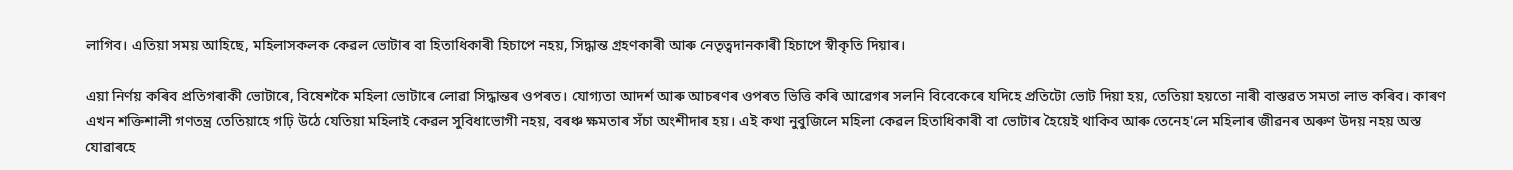লাগিব। এতিয়া সময় আহিছে, মহিলাসকলক কেৱল ভোটাৰ বা হিতাধিকাৰী হিচাপে নহয়, সিদ্ধান্ত গ্ৰহণকাৰী আৰু নেতৃত্বদানকাৰী হিচাপে স্বীকৃতি দিয়াৰ।

এয়া নিৰ্ণয় কৰিব প্ৰতিগৰাকী ভোটাৰে, বিষেশকৈ মহিলা ভোটাৰে লোৱা সিদ্ধান্তৰ ওপৰত। যোগ্যতা আদৰ্শ আৰু আচৰণৰ ওপৰত ভিত্তি কৰি আৱেগৰ সলনি বিবেকেৰে যদিহে প্ৰতিটো ভোট দিয়া হয়, তেতিয়া হয়তো নাৰী বাস্তৱত সমতা লাভ কৰিব। কাৰণ এখন শক্তিশালী গণতন্ত্ৰ তেতিয়াহে গঢ়ি উঠে যেতিয়া মহিলাই কেৱল সুবিধাভোগী নহয়, বৰঞ্চ ক্ষমতাৰ সঁচা অংশীদাৰ হয়। এই কথা নুবুজিলে মহিলা কেৱল হিতাধিকাৰী বা ভোটাৰ হৈয়েই থাকিব আৰু তেনেহ'লে মহিলাৰ জীৱনৰ অৰুণ উদয় নহয় অস্ত যোৱাৰহে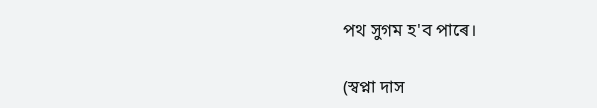পথ সুগম হ'ব পাৰে।

(স্বপ্না দাস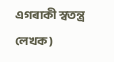এগৰাকী স্বতন্ত্ৰ লেখক)